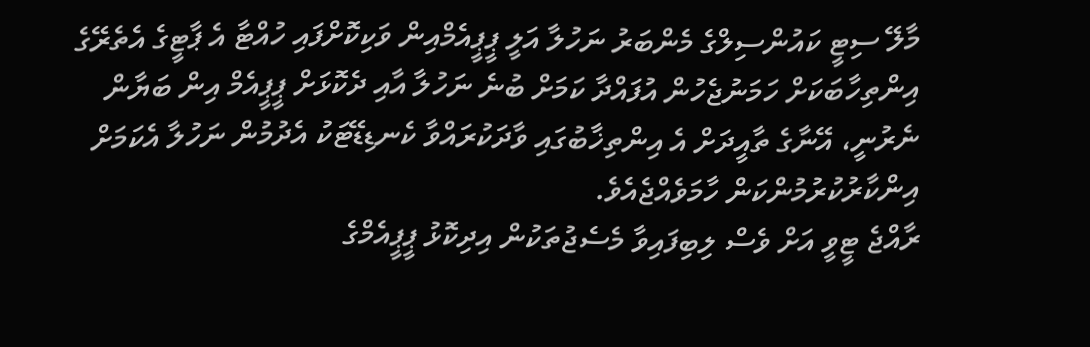މާލޭ ސިޓީ ކައުންސިލްގެ މެންބަރު ނަހުލާ އަލީ ޕީޕީއެމްއިން ވަކިކޮށްފައި ހުއްޓާ އެ ޕާޓީގެ އެތެރޭގެ އިންތިހާބަކަށް ހަމަނުޖެހުން އުފައްދާ ކަމަށް ބުނެ ނަހުލާ އާއި ދެކޮޅަށް ޕީޕީއެމް އިން ބަޔާން ނެރުނީ، އޭނާގެ ތާއީދަށް އެ އިންތިޚާބުގައި ވާދަކުރައްވާ ކެނޑިޑޭޓަކު އެދުމުން ނަހުލާ އެކަމަށް އިންކާރުކުރުމުންކަން ހާމަވެއްޖެއެވެ.
ރާއްޖެ ޓީވީ އަށް ވެސް ލިބިފައިވާ މެސެޖުތަކުން އިދިކޮޅު ޕީޕީއެމްގެ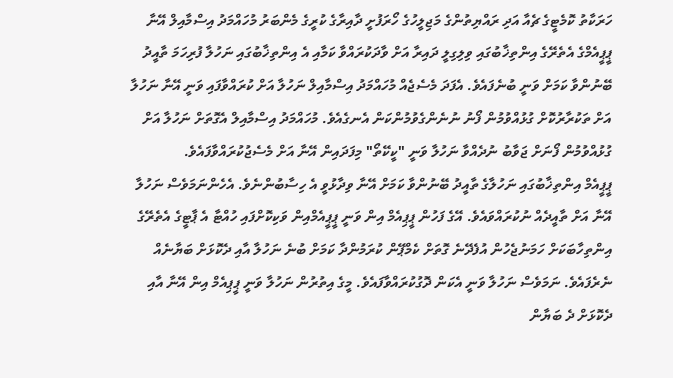ހަރަކާތު ކޮމެޓީގެ ޗެއާ އަދި ރައްޔިތުންގެ މަޖިލީހުގެ ހޯރަފުށީ ދާއިރާގެ ކުރީގެ މެންބަރު މުހައްމަދު އިސްމާއިލް އޭނާ ޕީޕީއެމްގެ އެތެރޭގެ އިންތިޚާބުގައި ވިލިގިލީ ދައިރާ އަށް ވާދަކުރައްވާ ކަމާއި އެ އިންތިޚާބުގައި ނަހުލާ ފުރިހަމަ ތާއީދު ބޭނުންވާ ކަމަށް ވަނީ ބުނެފައެވެ. އެފަދަ މެސެޖެއް މުހައްމަދު އިސްމާއިލް ނަހުލާ އަށް ކުރައްވާފައި ވަނީ އޭނާ ނަހުލާ އަށް ތަކުރާރުކޮށް ގުޅުއްވުމުން ފޯނު ނުނެންގެވުމުންކަން އެނގެއެވެ. މުހައްމަދު އިސްމާއިލް އެގޮތަށް ނަހުލާ އަށް ގުޅުއްވުމުން ފޯނަށް ޖަވާބު ނުދެއްވާ ނަހުލާ ވަނީ "ކީކޭތޯ" މިފަދައިން އޭނާ އަށް މެސެޖުކުރައްވާފައެވެ.
ޕީޕީއެމް އިންތިޚާބުގައި ނަހުލާގެ ތާއީދު ބޭނުންވާ ކަމަށް އޭނާ ވިދާޅުވީ އެ ހިސާބުންނެވެ. އެހެންނަމަވެސް ނަހުލާ އޭނާ އަށް ތާއީދެއް ނުކުރައްވައެވެ. އޭގެ ފަހުން ޕީޕިއެމް އިން ވަނީ ޕީޕީއެމްއިން ވަކިކޮށްފައި ހުއްޓާ އެ ޕާޓީގެ އެތެރޭގެ އިންތިހާބަކަށް ހަމަނުޖެހުން އުފެދޭނެ ގޮތަށް ކެމްޕޭން ކުރަމުންދާ ކަމަށް ބުނެ ނަހުލާ އާއި ދެކޮޅަށް ބަޔާނެއް ނެރެފައެވެ. ނަމަވެސް ނަހުލާ ވަނީ އެކަން ދޮގުކުރައްވާފައެވެ. މީގެ އިތުރުން ނަހުލާ ވަނީ ޕީޕިއެމް އިން އޭނާ އާއި ދެކޮޅަށް ދެ ބަޔާން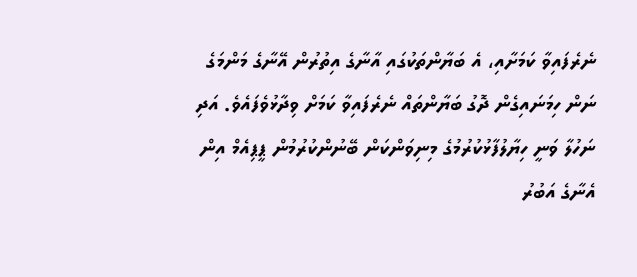ނެރެފައިވާ ކަމަށާއި، އެ ބަޔާންތަކުގައި އާނާގެ އިތުރުން އޭނާގެ މަންމަގެ ނަން ހިމަނައިގެން ދޮގު ބަޔާންތައް ނެރެފައިވާ ކަމަށް ވިދާޅުވެފައެވެ. އަދި ނަހުލާ ވަނީ ހިޔާލުފާޅުކުރުމުގެ މިނިވަންކަން ބޭނުންކުރުމުން ޕީޕިއެމް އިން އެނާގެ އަބުރު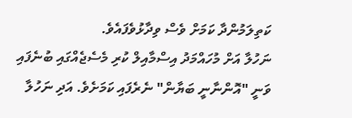ކަތިލަމުންދާ ކަމަށް ވެސް ވިދާޅުވެފައެވެ.
ނަހުލާ އަށް މުހައްމަދު އިސްމާއިލް ކުރި މެސެޖެއްގައި ބުނެފައި ވަނީ "އޮންނާނީ ބަޔާން" ނެރެފައި ކަމަށެވެ. އަދި ނަހުލާ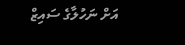އަށް ނަހުލާގެ ސައިޒް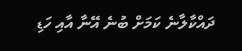ދައްކާލާނެ ކަމަށް ބުނެ އޭނާ އާއި ހަޑި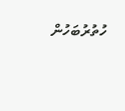ހުތުރުބަހުން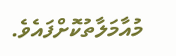މުއާމަލާތުކޮށްފައެވެ.